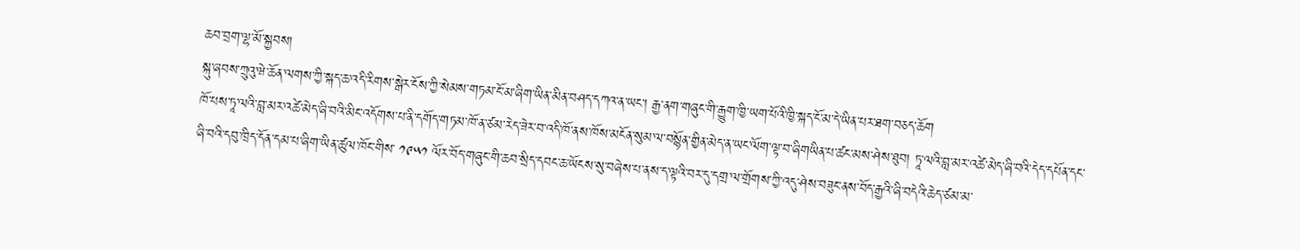ཆབ་བྲག་ལྷ་མོ་སྐྱབས།
སྐུ་ཞབས་ཀྲུའུ་ཝེ་ཆོན་ལགས་ཀྱི་སྐད་ཆ་འདི་རིགས་སྒེར་ངོས་ཀྱི་སེམས་གཏམ་ངོ་མ་ཞིག་ཡིན་མིན་བཤད་དཀའ་ན་ཡང་། རྒྱ་ནག་གཞུང་གི་རྒྱུག་ཁྱི་ཡག་པོའི་ཁྱི་སྐད་ངོ་མ་དེ་ཡིན་པར་ཐག་བཅད་ཆོག
ཁོ་པས་ཏཱ་ལའི་བླ་མར་འཚེ་མེད་ཞི་བའི་མིང་འདོགས་པ་ནི་དགོད་གཏམ་ཁོ་ན་ཙམ་རེད་ཟེར་བ་འདི་ཁོ་ནས་ཁོས་མངོན་སུམ་ལ་བསྙོན་གྱིན་མེད་ན་ཡང་ལོག་ལྟ་བ་ཞིགཡིན་པ་ཚང་མས་ཤེས་ཐུབ། ཏཱ་ལའི་བླ་མར་འཚེ་མེད་ཞི་བའི་དེད་དཔོན་དང་ཞི་བའི་དབུ་ཁྲིད་དོན་དམ་པ་ཞིག་ཡིན་ཚུལ་ཁོང་གིས་ ༡༩༥༡ ལོར་བོད་གཞུང་གི་ཆབ་སྲིད་དབང་ཆ་ཡོངས་སུ་བཞེས་པ་ནས་ད་ལྟའི་བར་དུ་དགྲ་ལ་གྲོགས་ཀྱི་འདུ་ཤེས་བཟུང་ནས་བོད་རྒྱའི་ཞི་བདེའི་ཆེད་ཙམ་མ་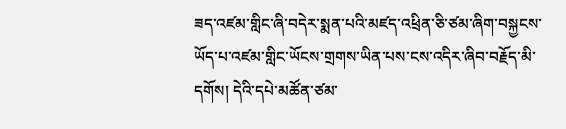ཟད་འཛམ་གླིང་ཞི་བདེར་སྨན་པའི་མཛད་འཕྲིན་ཅི་ཙམ་ཞིག་བསྐྱངས་ཡོད་པ་འཛམ་གླིང་ཡོངས་གྲགས་ཡིན་པས་ངས་འདིར་ཞིབ་བརྗོད་མི་དགོས། དེའི་དཔེ་མཚོན་ཙམ་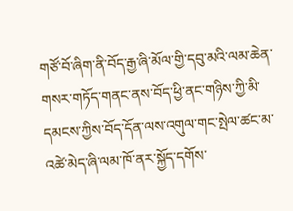གཙོ་བོ་ཞིག་ནི་བོད་རྒྱ་ཞི་མོལ་གྱི་དབུ་མའི་ལམ་ཆེན་གསར་གཏོད་གནང་ནས་བོད་ཕྱི་ནང་གཉིས་ཀྱི་མི་དམངས་ཀྱིས་བོད་དོན་ལས་འགུལ་གང་སྤེལ་ཚང་མ་འཚེ་མེད་ཞི་ལམ་ཁོ་ནར་སྐྱོད་དགོས་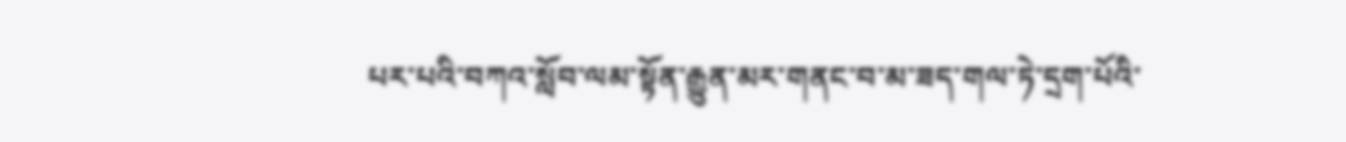པར་པའི་བཀའ་སློབ་ལམ་སྟོན་རྒྱུན་མར་གནང་བ་མ་ཟད་གལ་ཏེ་དྲག་པོའི་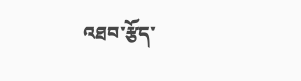འཐབ་རྩོད་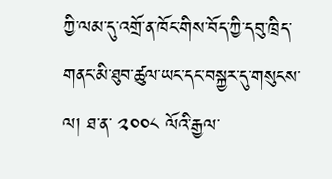ཀྱི་ལམ་དུ་འགྲོ་ན་ཁོང་གིས་བོད་ཀྱི་དབུ་ཁྲིད་གནང་མི་ཐུབ་ཚུལ་ཡང་དང་བསྐྱར་དུ་གསུངས་ལ། ཐ་ན་ ༢༠༠༨ ལོའི་རྒྱལ་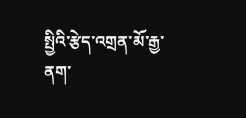སྤྱིའི་རྩེད་འགྲན་མོ་རྒྱ་ནག་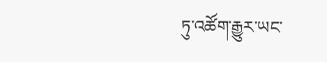ཏུ་འཚོག་རྒྱུར་ཡང་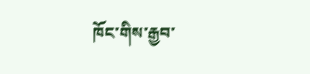ཁོང་གིས་རྒྱབ་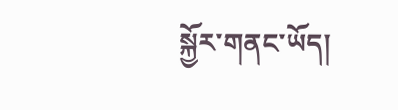སྐྱོར་གནང་ཡོད།